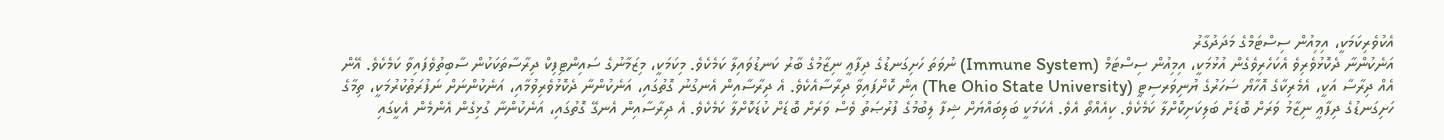އެކުވެރިކަމަކީ، އިމިއުން ސިސްޓަމްގެ މަދަދުގާރު
އަނެކުންނާ ދެކޮޅުވެރިވެ އެކަހެރިވެގެން އުޅުމަކީ، އިމިއުން ސިސްޓަމް (Immune System) ނުވަތަ ހަށިގަނޑުގެ ދިފާޢީ ނިޒާމުގެ ބާރު ކަނޑުވައިލާ ކަމެކެވެ. މިކަމަކީ، މިޒަމާނުގެ ސައިންޓިފިކް ދިރާސާތަކަކުން ސާބިތުވެފައިވާ ކަމެކެވެ. އޭން އެއް ދިރާސާ އަކީ، އެމެރިކާގެ އޮހާޔޯ ސަހަރުގެ ޔުނިވަރސިޓީ (The Ohio State University) އިން ކޮށްފައިވާ ދިރާސާއެކެވެ. އެ ދިރާސާއިން އެނގުނު ގޮތުގައި، އަނެކުންނާ ދެކޮޅުވެރިވުމާއި، އަނެކުންނަށް ނަފުރަތުކުރުމަކީ، ތިމާގެ ހަށިގަނޑުގެ ދިފާޢީ ނިޒާމު ވަރަށް ބޮޑަށް ބަލިކަށިކޮށްލާ ކަމެކެވެ. ކިއެއްތޯ އެވެ. އެކަމަކީ ބަލިބައްޔަށް ޝިފާ ލިބުމުގެ ފުރުޞަތު ވެސް ވަރަށް ބޮޑަށް ކުޑަކޮށްލާ ކަމެކެވެ. އެ ދިރާސާއިން އެނގޭ ގޮތުގައި، އަނެކުންނާ ގުޅިގެން އެންމެން އެކީގައި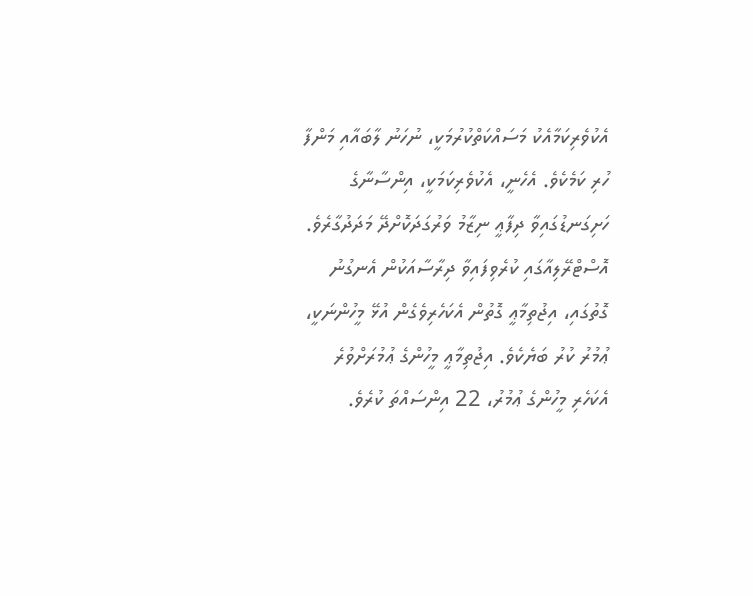އެކުވެރިކަމާއެކު މަސައްކަތްކުރުމަކީ، ނުހަނު ލާބައާއި މަންފާ ހުރި ކަމެކެވެ. އެހެނީ، އެކުވެރިކަމަކީ، އިންސާނާގެ ހަށިގަނޑުގައިވާ ދިފާޢީ ނިޒާމު ވަރުގަދަކޮށްދޭ މަދަދުގާރެވެ.
އޮސްޓްރޭލިއާގައި ކުރެވިފައިވާ ދިރާސާއަކުން އެނގުނު ގޮތުގައި، އިޖުތިމާޢީ ގޮތުން އެކަހެރިވެގެން އުޅޭ މީހުންނަކީ، ޢުމުރު ކުރު ބަޔެކެވެ. އިޖުތިމާޢީ މީހުންގެ ޢުމުރަށްވުރެ އެކަހެރި މީހުންގެ ޢުމުރު، 22 އިންސައްތަ ކުރެވެ.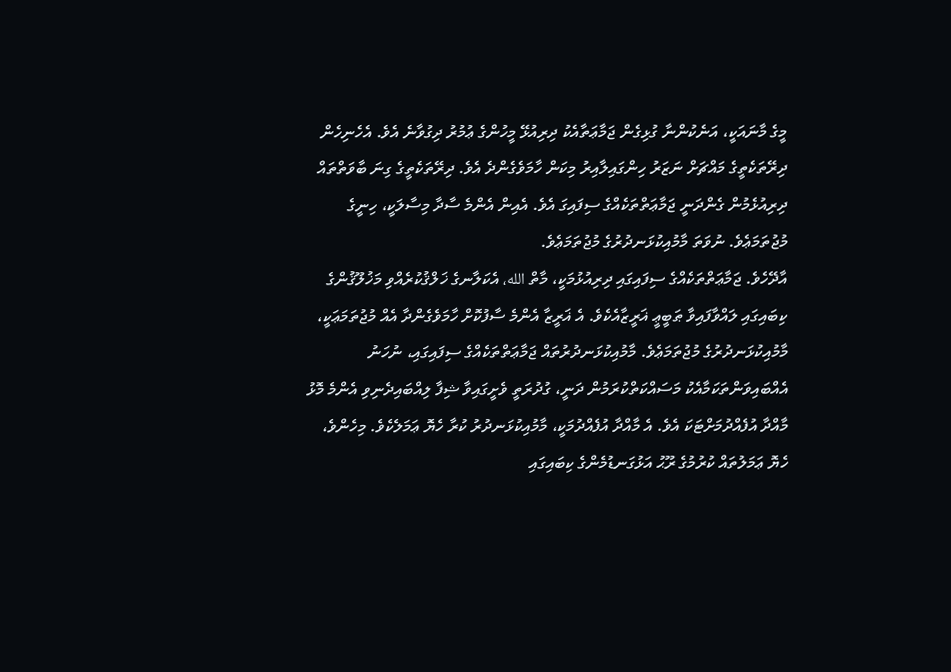މީގެ މާނައަކީ، އަނެކުންނާ ގުޅިގެން ޖަމާޢަތާއެކު ދިރިއުޅޭ މީހުންގެ ޢުމުރު ދިގުވާނެ އެވެ. އެހެނިހެން ދިރޭތަކެތީގެ މައްޗަށް ނަޒަރު ހިންގައިލާއިރު މިކަން ހާމަވެގެންދެ އެވެ. ދިރޭތަކެތީގެ ގިނަ ބާވަތްތައް ދިރިއުޅެމުން ގެންދަނީ ޖަމާޢަތްތަކެއްގެ ސިފައިގަ އެވެ. އެއިން އެންމެ ސާދާ މިސާލަކީ، ހިނީގެ މުޖުތަމަޢެވެ. ނުވަތަ މާމުއިކުޅަނދުރުގެ މުޖުތަމަޢެވެ.
އާދޭހެވެ. ޖަމާޢަތްތަކެއްގެ ސިފައިގައި ދިރިއުޅުމަކީ، މާތް الله، އެކަލާނގެ ޚަލްޤުކުރެއްވި މަޚުލޫޤުންގެ ކިބައިގައި ލައްވާފައިވާ ޠަބީޢީ ޣަރީޒާއެކެވެ. އެ ޣަރީޒާ އެންމެ ސާފުކޮށް ހާމަވެގެންދާ އެއް މުޖުތަމަޢަކީ، މާމުއިކުޅަނދުރުގެ މުޖުތަމަޢެވެ. މާމުއިކުޅަނދުރުތައް ޖަމާޢަތްތަކެއްގެ ސިފައިގައި، ނުހަނު އެއްބައިވަންތަކަމާއެކު މަސައްކަތްކުރަމުން ދަނީ، ގުދުރަތީ ވެށީގައިވާ ޝިފާ ލިއްބައިދެނިވި އެންމެ މޮޅު މާއްދާ އުފެއްދުމަށްޓަކަ އެވެ. އެ މާއްދާ އުފެއްދުމަކީ، މާމުއިކުޅަނދުރު ކުރާ ހެޔޮ ޢަމަލެކެވެ. މިހެންވެ، ހެޔޮ ޢަމަލުތައް ކުރުމުގެ ރޫޙު އަޅުގަނޑުމެންގެ ކިބައިގައި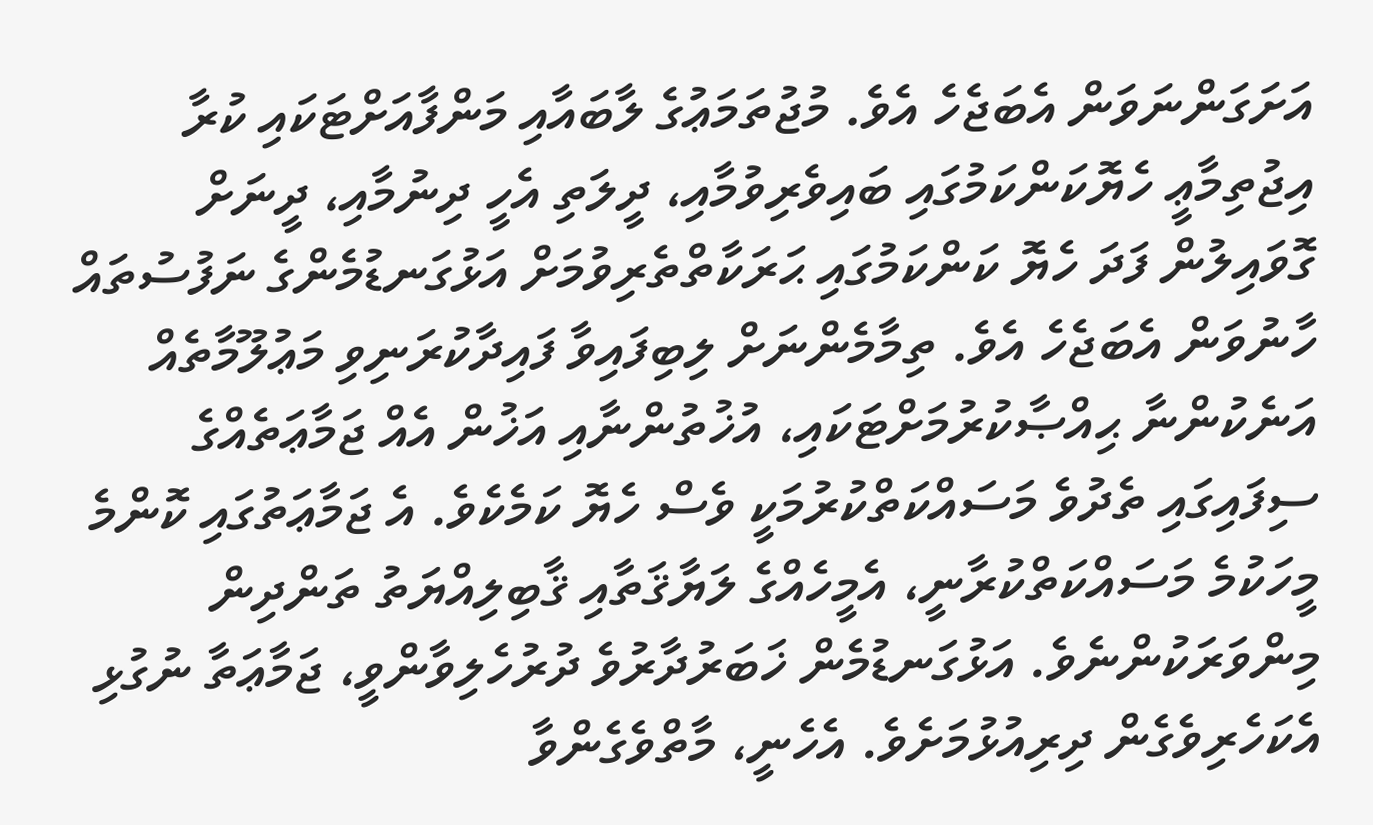އަށަގަންނަވަން އެބަޖެހެ އެވެ. މުޖުތަމަޢުގެ ލާބައާއި މަންފާއަށްޓަކައި ކުރާ އިޖުތިމާޢީ ހެޔޮކަންކަމުގައި ބައިވެރިވުމާއި، ދީލަތި އެހީ ދިނުމާއި، ދީނަށް ގޮވައިލުން ފަދަ ހެޔޮ ކަންކަމުގައި ޙަރަކާތްތެރިވުމަށް އަޅުގަނޑުމެންގެ ނަފުސުތައް ހާނުވަން އެބަޖެހެ އެވެ. ތިމާމެންނަށް ލިބިފައިވާ ފައިދާކުރަނިވި މަޢުލޫމާތެއް އަނެކުންނާ ޙިއްޞާކުރުމަށްޓަކައި، އުޚުތުންނާއި އަޚުން އެއް ޖަމާޢަތެއްގެ ސިފައިގައި ތެދުވެ މަސައްކަތްކުރުމަކީ ވެސް ހެޔޮ ކަމެކެވެ. އެ ޖަމާޢަތުގައި ކޮންމެ މީހަކުމެ މަސައްކަތްކުރާނީ، އެމީހެއްގެ ލަޔާޤަތާއި ޤާބިލިއްޔަތު ތަންދިން މިންވަރަކުންނެވެ. އަޅުގަނޑުމެން ޚަބަރުދާރުވެ ދުރުހެލިވާންވީ، ޖަމާޢަތާ ނުގުޅި އެކަހެރިވެގެން ދިރިއުޅުމަށެވެ. އެހެނީ، މާތްވެގެންވާ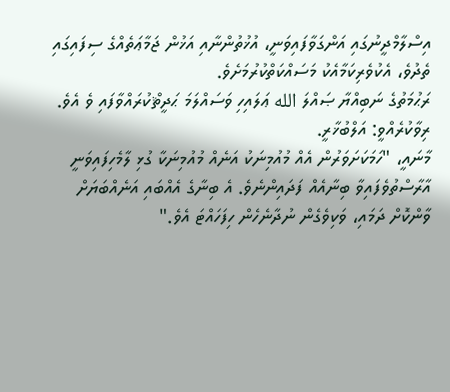އިސްލާމްދީނުގައި އަންގަވާފައިވަނީ، އުޚުތުންނާއި އަޚުން ޖަމާޢަތެއްގެ ސިފައިގައި ތެދުވެ، އެކުވެރިކަމާއެކު މަސައްކަތްކުރުމަށެވެ.
ރަޙުމަތުގެ ނަބިއްޔާ ޞައްލަ الله ޢަލައިހި ވަސައްލަމަ ޙަދީޘްކުރައްވާފައި ވެ އެވެ.
ރިވާކުރެއްވީ: އަލްބުޚާރީ.
މާނައީ، "ހަމަކަށަވަރުން އެއް މުއުމިނަކު އަނެއް މުއުމިނަކާ ގުޅި ލާމެހިފައިވަނީ އާރާސްތުވެފައިވާ ބިނާއެއް ފަދައިންނެވެ. އެ ބިނާގެ އެއްބައި އަނެއްބަޔަށް ވާންކޮށް ދަމައި، ވަކިވެގެން ނުދާނެހެން ހިފަހައްޓަ އެވެ."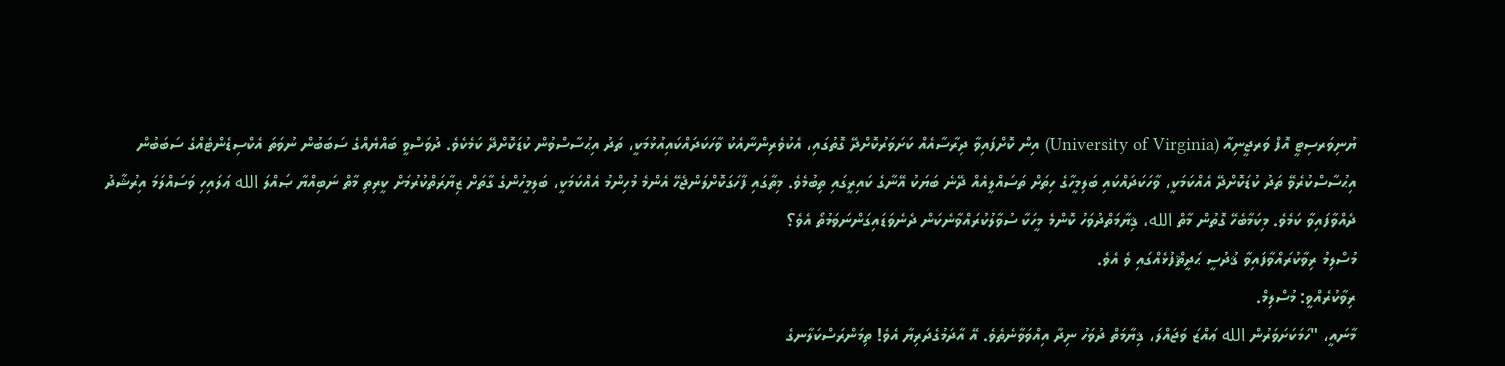ޔުނިވަރސިޓީ އޮފް ވަރޖީނިއާ (University of Virginia) އިން ކޮށްފައިވާ ދިރާސާއެއް ކަށަވަރުކޮށްދޭ ގޮތުގައި، އެކުވެރިންނާއެކު ވާހަކަދައްކައިއުޅުމަކީ، ތަދު އިޙުސާސްވުން ކުޑަކޮށްދޭ ކަމެކެވެ. ދުވަސްވީ ބައްޔެއްގެ ސަބަބުން ނުވަތަ އެކްސިޑެންޓެއްގެ ސަބަބުން އިޙުސާސްކުރެވޭ ތަދު ކުޑަކޮށްދޭ އެއްކަމަކީ، ވާހަކަދައްކައި ބަލިމީހާގެ ހިތަށް ތަސައްލީއެއް ދޭނެ ބަޔަކު އޭނާގެ ކައިރީގައި ތިބުމެވެ. މިތާގައި ފާހަގަކޮށްލަންޖެހޭ އެންމެ މުހިންމު އެއްކަމަކީ، ބަލިމީހުންގެ ގާތަށް ޒިޔާރަތްކުރުމަށް ކީރިތި މާތް ނަބިއްޔާ ޞައްލަ الله ޢަލައިހި ވަސައްލަމަ އިރުޝާދު ދެއްވާފައިވާ ކަމެވެ. މިކަމާބެހޭ ގޮތުން މާތް الله، ޤިޔާމަތްދުވަހު ކޮންމެ މީހަކާ ސުވާލުކުރައްވާނެކަން ދެނެވަޑައިގަންނަވަމުތޯ އެވެ؟
މުސްލިމު ރިވާކުރައްވާފައިވާ ޤުދުސީ ޙަދީޘްފުޅެއްގައި ވެ އެވެ.
ރިވާކުރެއްވީ: މުސްލިމް.
މާނައީ، "ހަމަކަށަވަރުން الله ޢައްޒަ ވަޖައްލަ، ޤިޔާމަތް ދުވަހު ނިދާ އިއްވަވާނެތެވެ. އޭ އާދަމުގެދަރިޔާ އެވެ! ތިމަންރަސްކަލާނގެ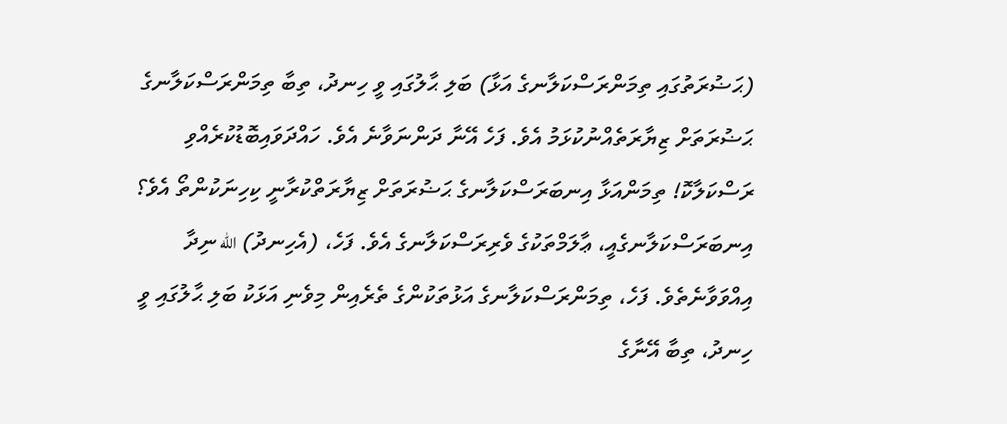(ޙަޟުރަތުގައި ތިމަންރަސްކަލާނގެ އަޅާ) ބަލި ޙާލުގައި ވީ ހިނދު، ތިބާ ތިމަންރަސްކަލާނގެ ޙަޟުރަތަށް ޒިޔާރަތެއްނުކުޅަމު އެވެ. ފަހެ އޭނާ ދަންނަވާނެ އެވެ. ހައްދަވައިބޮޑުކުރެއްވި ރަސްކަލާކޮ! ތިމަންއަޅާ އިނބަރަސްކަލާނގެ ޙަޟުރަތަށް ޒިޔާރަތްކުރާނީ ކިހިނަކުންތޯ އެވެ؟ އިނބަރަސްކަލާނގެއީ، ޢާލަމްތަކުގެ ވެރިރަސްކަލާނގެ އެވެ. ފަހެ، (އެހިނދު) الله ނިދާ އިއްވަވާނެތެވެ. ފަހެ، ތިމަންރަސްކަލާނގެ އަޅުތަކުންގެ ތެރެއިން މިވެނި އަޅަކު ބަލި ޙާލުގައި ވީ ހިނދު، ތިބާ އޭނާގެ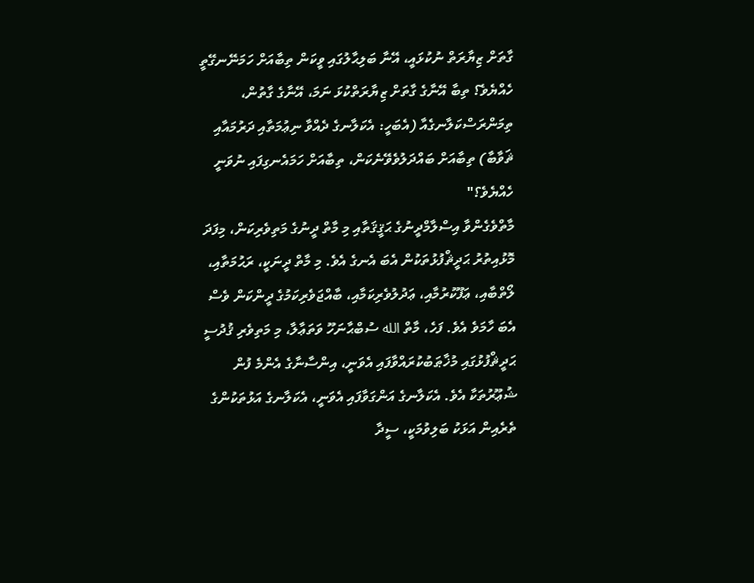ގާތަށް ޒިޔާރަތް ނުކުޅައީ، އޭނާ ބަލިޙާލުގައި ވީކަން ތިބާއަށް ހަމަނޭނގޭތީ ހެއްޔެވެ؟ ތިބާ އޭނާގެ ގާތަށް ޒިޔާރަތްކުޅަ ނަމަ، އޭނާގެ ގާތުން، ތިމަންރަސްކަލާނގެއާ (އެބަހީ: އެކަލާނގެ ދެއްވާ ނިޢުމަތާއި ދަރުމައާއި ޘަވާބާ) ތިބާއަށް ބައްދަލުވެވޭނެކަން، ތިބާއަށް ހަމައެނގިފައި ނުވަނީ ހެއްޔެވެ؟"
މާތްވެގެންވާ އިސްލާމްދީނުގެ ޙަޤީޤަތާއި މި މާތް ދީނުގެ މަތިވެރިކަން، މިފަދަ މޮޅުއިތުރު ޙަދީޘްފުޅުތަކުން އެބަ އެނގެ އެވެ. މި މާތް ދީނަކީ، ރަޙުމަތާއި، ލޯތްބާއި، ޢަފޫކުރުމާއި، ޢަދުލުވެރިކަމާއި، ބާއްޖަވެރިކަމުގެ ދީންކަން ވެސް އެބަ ހާމަވެ އެވެ. ފަހެ، މާތް الله ސުބްޙާނަހޫ ވަތަޢާލާ، މި މަތިވެރި ޤުދުސީ ޙަދީޘްފުޅުގައި މުޚާޠަބުކުރައްވާފައި އެވަނީ، އިންސާނާގެ އެންމެ ފުން ޝުޢޫރުތަކާ އެވެ. އެކަލާނގެ އަންގަވާފައި އެވަނީ، އެކަލާނގެ އަޅުތަކުންގެ ތެރެއިން އަޅަކު ބަލިވުމަކީ، ސީދާ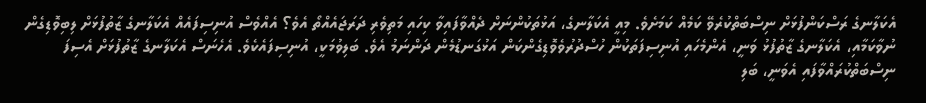އެކަލާނގެ ރަސްކަންފުޅަށް ނިސްބަތްކުރެވޭ ކަމެއް ކަމަށެވެ. މިއީ އެކަލާނގެ، އަޅުތަކުންނަށް ދެއްވާފައިވާ ކިހައި މަތިވެރި ދަރަޖައެއްތޯ އެވެ؟ އެއްވެސް އުނިސިފައެއް އެކަލާނގެ ޒާތުފުޅަށް ލިބިވޮޑިގެން ނުވާކަމާއި، އެކަލާނގެ ޒާތުފުޅު ވަނީ، އެންމެހައި އުނިސިފަތަކުން ހުސްދުރުވެވޮޑިގެންކަން އަޅުގަނޑުމެން ދަންނަމު އެވެ. ބަލިވުމަކީ، އުނިސިފައެކެވެ. އެހެނަސް އެކަލާނގެ ޒާތުފުޅަށް އެސިފަ ނިސްބަތްކުރައްވާފައި އެވަނީ، ބަލި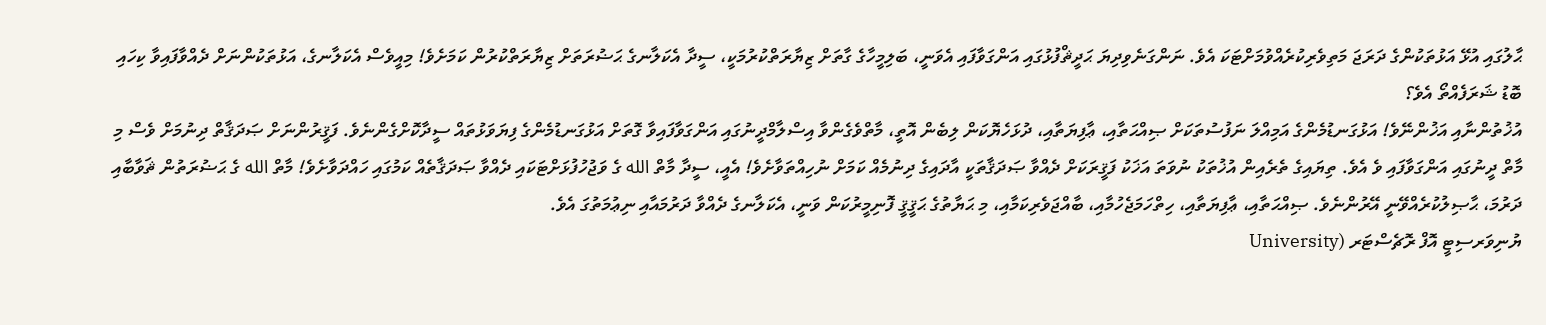ޙާލުގައި އުޅޭ އަޅުތަކުންގެ ދަރަޖަ މަތިވެރިކުރެއްވުމަށްޓަކަ އެވެ. ނަންގަނެވިދިޔަ ޙަދީޘްފުޅުގައި އަންގަވާފައި އެވަނީ، ބަލިމީހާގެ ގާތަށް ޒިޔާރަތްކުރުމަކީ، ސީދާ އެކަލާނގެ ޙަޟުރަތަށް ޒިޔާރަތްކުރުން ކަމަށެވެ! މިއީވެސް އެކަލާނގެ، އަޅުތަކުންނަށް ދެއްވާފައިވާ ކިހައި ބޮޑު ޝަރަފެއްތޯ އެވެ؟
އުޚުތުންނާއި އަޚުންނޭވެ! އަޅުގަނޑުމެންގެ އަމިއްލަ ނަފުސުތަކަށް ޞިއްޙަތާއި، ޢާފިޔަތާއި، ދުޅަހެޔޮކަން ލިބެން އޮތީ، މާތްވެގެންވާ އިސްލާމްދީނުގައި އަންގަވާފައިވާ ގޮތަށް އަޅުގަނޑުމެންގެ ފިޔަވަޅުތައް ސީދާކޮށްގެންނެވެ. ފަޤީރުންނަށް ޞަދަޤާތް ދިނުމަށް ވެސް މި މާތް ދީނުގައި އަންގަވާފައި ވެ އެވެ. ތިޔައިގެ ތެރެއިން އުޚުތަކު ނުވަތަ އަޚަކު ފަޤީރަކަށް ދެއްވާ ޞަދަޤާތަކީ އާދައިގެ ދިނުމެއް ކަމަށް ނުހިއްތަވާށެވެ! އެއީ، ސީދާ މާތް الله ގެ ވަޖުހުފުޅަށްޓަކައި ދެއްވާ ޞަދަޤާތެއް ކަމުގައި ހައްދަވާށެވެ! މާތް الله ގެ ޙަޟުރަތުން ޘަވާބާއި ދަރުމަ، ޙާޞިލުކުރެއްވޭނީ އޭރުންނެވެ. ޞިއްޙަތާއި، ޢާފިޔަތާއި، ހިތްހަމަޖެހުމާއި، ބާއްޖަވެރިކަމާއި، މި ޙަޔާތުގެ ޙަޤީޤީ ފޮނިމީރުކަން ވަނީ، އެކަލާނގެ ދެއްވާ ދަރުމައާއި ނިޢުމަތުގަ އެވެ.
ޔުނިވަރސިޓީ އޮފް ރޮޗެސްޓަރ (University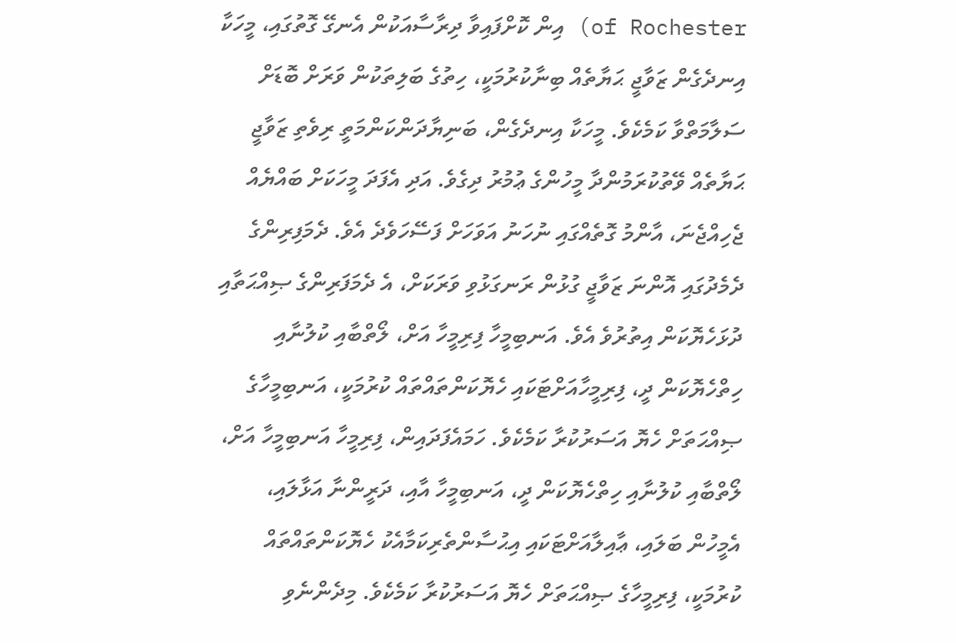of Rochester) އިން ކޮށްފައިވާ ދިރާސާއަކުން އެނގޭ ގޮތުގައި، މީހަކާ އިނދެގެން ޒަވާޖީ ޙަޔާތެއް ބިނާކުރުމަކީ، ހިތުގެ ބަލިތަކުން ވަރަށް ބޮޑަށް ސަލާމަތްވާ ކަމެކެވެ. މީހަކާ އިނދެގެން، ބަނިޔާދަންކަންމަތީ ރިވެތި ޒަވާޖީ ޙަޔާތެއް ވޭތުކުރަމުންދާ މީހުންގެ ޢުމުރު ދިގެވެ. އަދި އެފަދަ މީހަކަށް ބައްޔެއް ޖެހިއްޖެނަ، އާންމު ގޮތެއްގައި ނުހަނު އަވަހަށް ފަސޭހަވެދެ އެވެ. ދެމަފިރިންގެ ދެމެދުގައި އޮންނަ ޒަވާޖީ ގުޅުން ރަނގަޅުވި ވަރަކަށް، އެ ދެމަފަރިންގެ ޞިއްޙަތާއި ދުޅަހެޔޮކަން އިތުރުވެ އެވެ. އަނބިމީހާ ފިރިމީހާ އަށް، ލޯތްބާއި ކުލުނާއި ހިތްހެޔޮކަން ދީ، ފިރިމީހާއަށްޓަކައި ހެޔޮކަންތައްތައް ކުރުމަކީ، އަނބިމީހާގެ ޞިއްޙަތަށް ހެޔޮ އަސަރުކުރާ ކަމެކެވެ. ހަމައެފަދައިން، ފިރިމީހާ އަނބިމީހާ އަށް، ލޯތްބާއި ކުލުނާއި ހިތްހެޔޮކަން ދީ، އަނބިމީހާ އާއި، ދަރީންނާ އަޅާލައި، އެމީހުން ބަލައި، ޢާއިލާއަށްޓަކައި އިޙުސާންތެރިކަމާއެކު ހެޔޮކަންތައްތައް ކުރުމަކީ، ފިރިމީހާގެ ޞިއްޙަތަށް ހެޔޮ އަސަރުކުރާ ކަމެކެވެ. މިދެންނެވި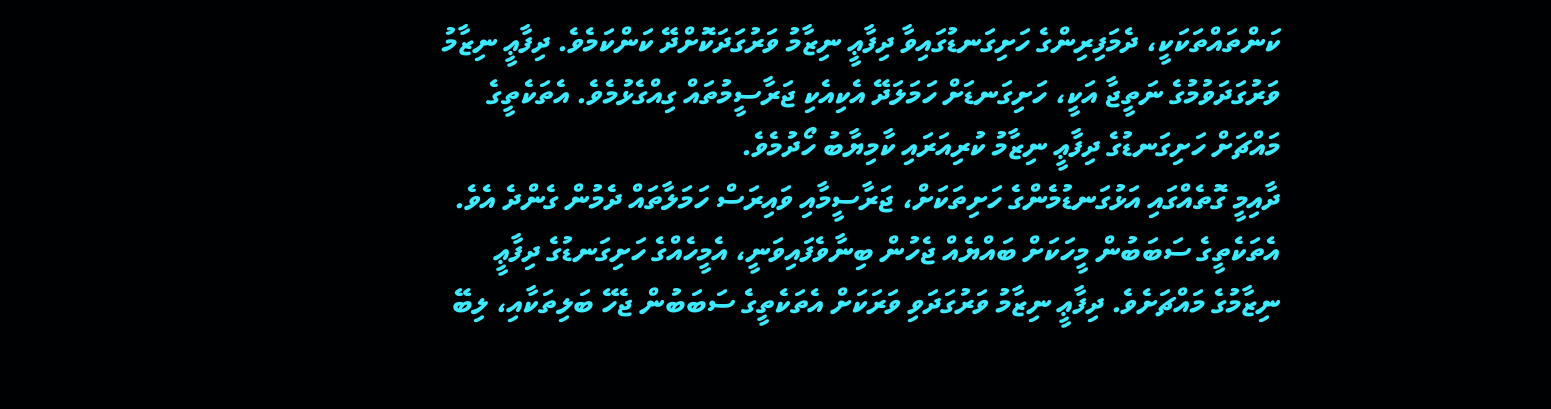ކަންތައްތަކަކީ، ދެމަފިރިންގެ ހަށިގަނޑުގައިވާ ދިފާޢީ ނިޒާމު ވަރުގަދަކޮށްދޭ ކަންކަމެވެ. ދިފާޢީ ނިޒާމު ވަރުގަދަވުމުގެ ނަތީޖާ އަކީ، ހަށިގަނޑަށް ހަމަލަދޭ އެކިއެކި ޖަރާސީމުތައް ގިއްގެޅުމެވެ. އެތަކެތީގެ މައްޗަށް ހަށިގަނޑުގެ ދިފާޢީ ނިޒާމު ކުރިއަރައި ކާމިޔާބު ހޯދުމެވެ.
ދާއިމީ ގޮތެއްގައި އަޅުގަނޑުމެންގެ ހަށިތަކަށް، ޖަރާސީމާއި ވައިރަސް ހަމަލާތައް ދެމުން ގެންދެ އެވެ. އެތަކެތީގެ ސަބަބުން މީހަކަށް ބައްޔެއް ޖެހުން ބިނާވެފައިވަނީ، އެމީހެއްގެ ހަށިގަނޑުގެ ދިފާޢީ ނިޒާމުގެ މައްޗަށެވެ. ދިފާޢީ ނިޒާމު ވަރުގަދަވި ވަރަކަށް އެތަކެތީގެ ސަބަބުން ޖެހޭ ބަލިތަކާއި، ލިބޭ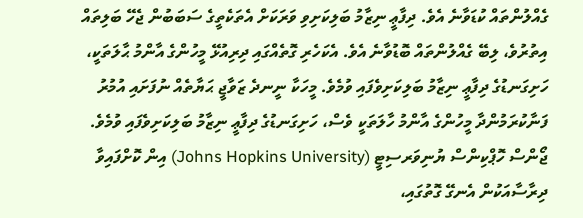ގެއްލުންތައް ކުޑަވާނެ އެވެ. ދިފާޢީ ނިޒާމު ބަލިކަށިވި ވަރަކަށް އެތަކެތީގެ ސަބަބުން ޖެހޭ ބަލިތައް އިތުރުވެ، ލިބޭ ގެއްލުންތައް ބޮޑުވާނެ އެވެ. އެކަހެރި ގޮތެއްގައި ދިރިއުޅޭ މީހުންގެ އާންމު ޙާލަތަކީ، ހަށިގަނޑުގެ ދިފާޢީ ނިޒާމު ބަލިކަށިވެފައި ވުމެވެ. މީހަކާ ނީނދެ ޒަވާޖީ ޙަޔާތެއް ނުފަށައި އުމުރު ފަނާކުރަމުންދާ މީހުންގެ އާންމު ހާލަތަކީ ވެސް، ހަށިގަނޑުގެ ދިފާޢީ ނިޒާމު ބަލިކަށިވެފައި ވުމެވެ.
ޖޯންސް ހޮޕްކިންސް ޔުނިވަރސިޓީ (Johns Hopkins University) އިން ކޮށްފައިވާ ދިރާސާއަކުން އެނގޭ ގޮތުގައި،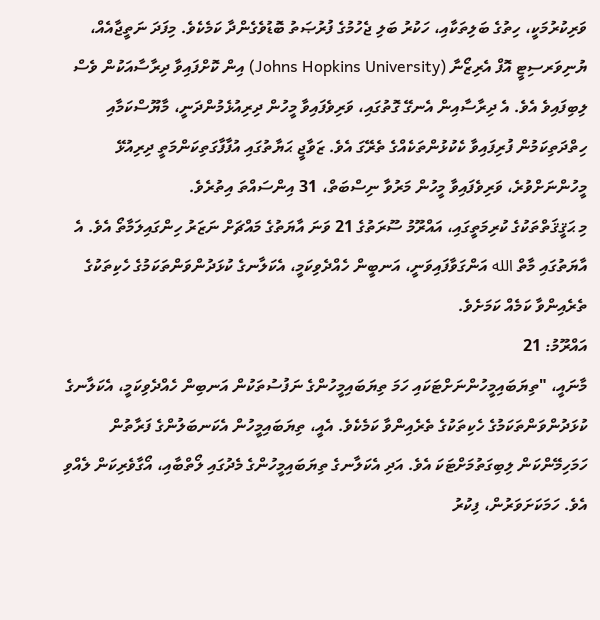ވަރިކުރުމަކީ، ހިތުގެ ބަލިތަކާއި، ހަކުރު ބަލި ޖެހުމުގެ ފުރުޞަތު ބޮޑުވެގެންދާ ކަމެކެވެ. މިފަދަ ނަތީޖާއެއް، ޔުނިވަރސިޓީ އޮފް އެރިޒޯނާ (Johns Hopkins University) އިން ކޮށްފައިވާ ދިރާސާއަކުން ވެސް ލިބިފައިވެ އެވެ. އެ ދިރާސާއިން އެނގޭ ގޮތުގައި، ވަރިވެފައިވާ މީހުން ދިރިއުޅެމުންދަނީ، މާޔޫސްކަމާއި ހިތްދަތިކަމުން ފުރިފައިވާ ކެކުޅުންތަކެއްގެ ތެރޭގަ އެވެ. ޒަވާޖީ ޙަޔާތުގައި އުފާފާގަތިކަންމަތީ ދިރިއުޅޭ މީހުންނަށްވުރެ، ވަރިވެފައިވާ މީހުން މަރުވާ ނިސްބަތް، 31 އިންސައްތަ އިތުރެވެ.
މި ޙަޤީޤަތްތަކުގެ ކުރިމަތީގައި، އައްރޫމު ސޫރަތުގެ 21 ވަނަ އާޔަތުގެ މައްޗަށް ނަޒަރު ހިންގައިލަމާތޯ އެވެ. އެ އާޔަތުގައި މާތް الله އަންގަވާފައިވަނީ، އަނބީން ހެއްދެވިކަމީ، އެކަލާނގެ ކުޅަދުންވަންތަކަމުގެ ހެކިތަކުގެ ތެރެއިންވާ ކަމެއް ކަމަށެވެ.
އައްރޫމު: 21
މާނައީ، "ތިޔަބައިމީހުންނަށްޓަކައި ހަމަ ތިޔަބައިމީހުންގެ ނަފުސުތަކުން އަނބިން ހެއްދެވިކަމީ، އެކަލާނގެ ކުޅަދުންވަންތަކަމުގެ ހެކިތަކުގެ ތެރެއިންވާ ކަމެކެވެ. އެއީ، ތިޔަބައިމީހުން އެކަނބަލުންގެ ފަރާތުން ހަމަހިމޭންކަން ލިބިގަތުމަށްޓަކަ އެވެ. އަދި އެކަލާނގެ ތިޔަބައިމީހުންގެ މެދުގައި ލޯތްބާއި، އޯގާވެރިކަން ލެއްވި އެވެ. ހަމަކަށަވަރުން، ފިކުރު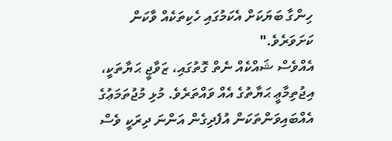ހިންގާ ބަޔަކަށް އެކަމުގައި ހެކިތަކެއް ވާކަން ކަށަވަރެވެ."
އެއްވެސް ޝައްކެއް ނެތް ގޮތުގައި، ޒަވާޖީ ޙަޔާތަކީ، އިޖުތިމާޢީ ޙަޔާތުގެ އެއް ވައްތަރެވެ. މުޅި މުޖުތަމަޢުގެ އެއްބައިވަންތަކަން އުފެދިގެން އަންނަ ދިރަކީ ވެސް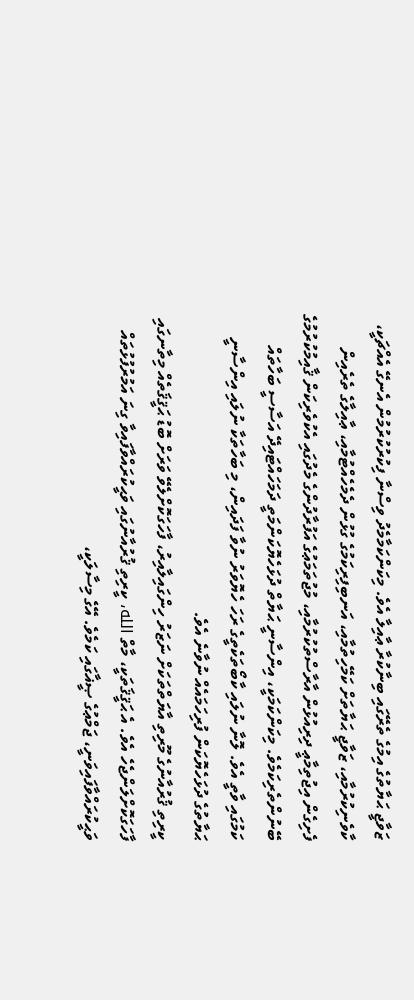ޒަވާޖީ ޙަޔާތުގެ އިމުގެ ތެރޭގައި ބިނާކުރާ ޢާއިލާ އެވެ. މިކަންކަމާމެދު ވިސްނާ ފިކުރުކުރުމުން އެނގޭ އެއްޗަކީ، ކާވެނިކުރުމާއި، ޒަވާޖީ ޙަޔާތަށް ކަމޭހިތުމާއި، އަނބިފިރިކަމުގެ ގުޅުން ދެމެހެއްޓުމާއި، ޢާއިލާގެ ތެރެއިން ފެށިގެން އިޖުތިމާޢީ ދިރިއުޅުން އާރާސްތުކުރުމާއި، މުޖުތަމަޢުގެ އަފުރާދުންގެ މެދުގައި އެކުވެރިކަން ޤާއިމުކުރުމުގެ ބޭނުންތެރިކަމެވެ. މިކަންކަމަކީ، އިންސާނީ ޙަޔާތް ދުޅަހެޔޮކަންމަތީ ދަމަހައްޓައިދޭ އަސާސީ ބަހާތައް ކަމުގައި ވާތީ އެވެ. ލޮނާ ނުލައި ކާބޯތަކެތީގެ ރަހަ ހެޔޮވަރު ނުވާ ފަދައިން، މި ބަހާތަކާ ނުލައި އިންސާނީ ޙަޔާތުގެ ދުޅަހެޔޮކަން ފުރިހަމައެއް ނުވާނެ އެވެ.
ކީރިތި ޤުރުއާނުގެ މޫރިތި އާޔަތްތަކަށް ނަޒަރު ހިންގައިލާއިރު، ފާހަގަކޮށްލެވޭ ވަރަށް ބޮޑު ޙަޤީޤަތެއް މިތާނގައި ފާހަގަކޮށްލަންޖެހެ އެވެ. އެ ޙަޤީޤަތަކީ، މާތް الله، ކީރިތި ޤުރުއާނުގައި ވަޙީކުރައްވާފައިވާ ގިނަ އަމުރުފުޅުތައް ވަޙީކުރައްވާފައިވަނީ، ޖަމްޢުގެ ޞީޣާގައި ކަމެވެ. އޭގެ މިސާލަކީ،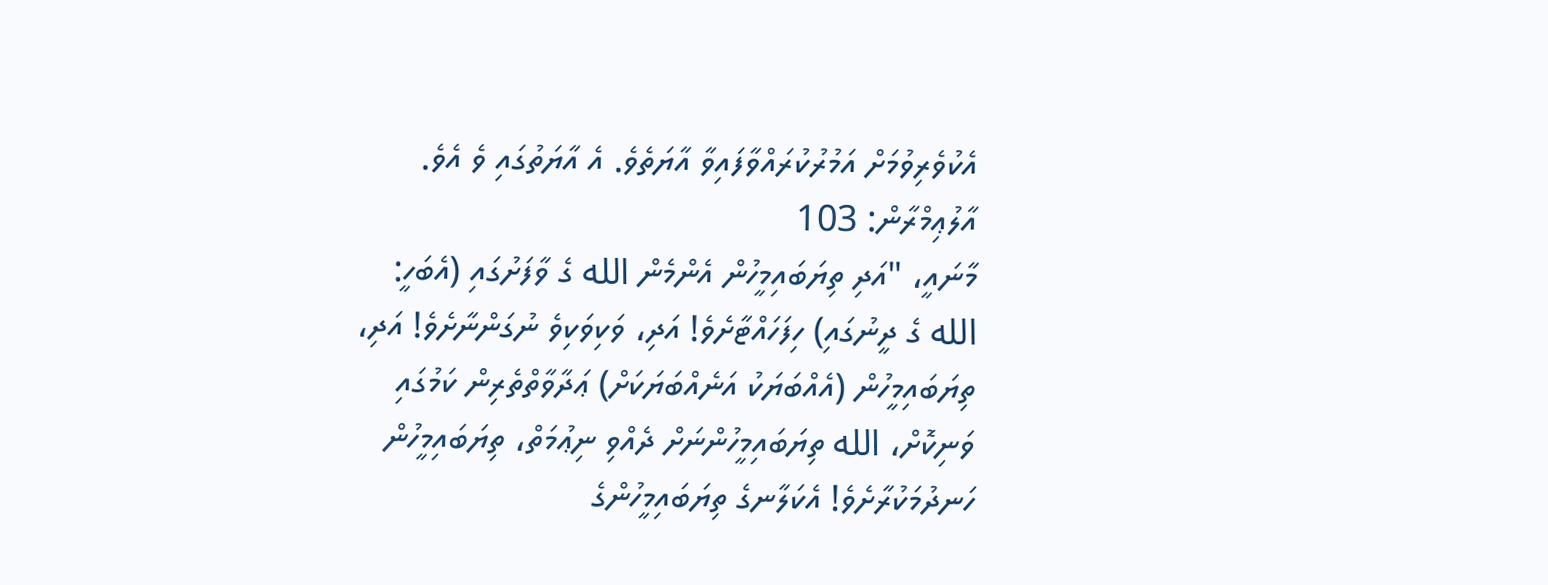އެކުވެރިވުމަށް އަމުރުކުރައްވާފައިވާ އާޔަތެވެ. އެ އާޔަތުގައި ވެ އެވެ.
އާލުޢިމްރާން: 103
މާނައީ، "އަދި ތިޔަބައިމީހުން އެންމެން الله ގެ ވާފަށުގައި (އެބަހީ: الله ގެ ދީނުގައި) ހިފަހައްޓާށެވެ! އަދި، ވަކިވަކިވެ ނުގަންނާށެވެ! އަދި، ތިޔަބައިމީހުން (އެއްބަޔަކު އަނެއްބަޔަކަށް) ޢަދާވާތްތެރިން ކަމުގައި ވަނިކޮށް، الله ތިޔަބައިމީހުންނަށް ދެއްވި ނިޢުމަތް، ތިޔަބައިމީހުން ހަނދުމަކުރާށެވެ! އެކަލާނގެ ތިޔަބައިމީހުންގެ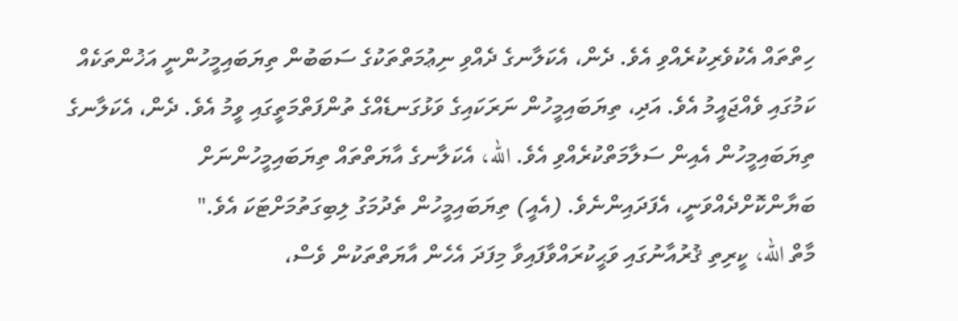ހިތްތައް އެކުވެރިކުރެއްވި އެވެ. ދެން، އެކަލާނގެ ދެއްވި ނިޢުމަތްތަކުގެ ސަބަބުން ތިޔަބައިމީހުންނީ އަޚުންތަކެއް ކަމުގައި ވެއްޖައީމު އެވެ. އަދި، ތިޔަބައިމީހުން ނަރަކައިގެ ވަޅުގަނޑެއްގެ ތުންފަތްމަތީގައި ވީމު އެވެ. ދެން، އެކަލާނގެ ތިޔަބައިމީހުން އެއިން ސަލާމަތްކުރެއްވި އެވެ. الله، އެކަލާނގެ އާޔަތްތައް ތިޔަބައިމީހުންނަށް ބަޔާންކޮށްދެއްވަނީ، އެފަދައިންނެވެ. (އެއީ) ތިޔަބައިމީހުން ތެދުމަގު ލިބިގަތުމަށްޓަކަ އެވެ."
މާތް الله، ކީރިތި ޤުރުއާނުގައި ވަޙީކުރައްވާފައިވާ މިފަދަ އެހެން އާޔަތްތަކުން ވެސް،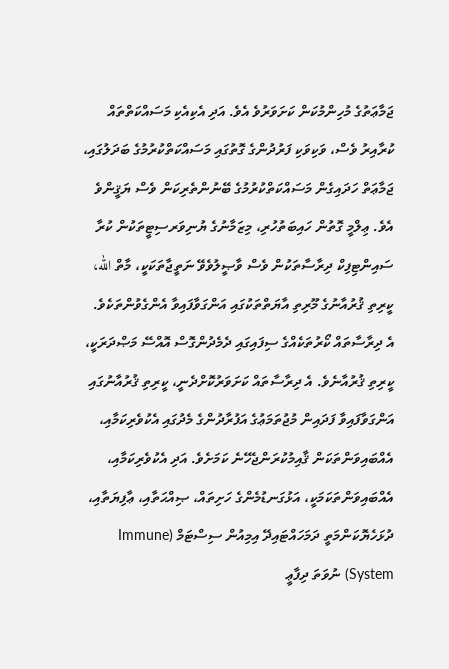ޖަމާޢަތުގެ މުހިންމުކަން ކަށަވަރުވެ އެވެ. އަދި އެކިއެކި މަސައްކަތްތައް ކުރާއިރު ވެސް، ވަކިވަކި ފަރުދުންގެ ގޮތުގައި މަސައްކަތްކުރުމުގެ ބަދަލުގައި، ޖަމާޢަތް ހަދައިގެން މަސައްކަތްކުރުމުގެ ބޭނުންތެރިކަން ވެސް ޔަޤީންވެ އެވެ. ޢިލްމީ ގޮތުން ހައިބަތުހުރި، މިޒަމާނުގެ ޔުނިވަރސިޓީތަކުން ކުރާ ސައިންޓިފިކް ދިރާސާތަކުން ވެސް ވާޞީލުވެވޭ ނަތީޖާތަކަކީ، މާތް الله، ކީރިތި ޤުރުއާނުގެ މޫރިތި އާޔަތްތަކުގައި އަންގަވާފައިވާ އެންގެވުންތަކެވެ. އެ ދިރާސާތައް ކޯރުތަކެއްގެ ސިފައިގައި ދެމެދުންގޮސް އޮއްސޭ މަޞްދަރަކީ، ކީރިތި ޤުރުއާނެވެ. އެ ދިރާސާތައް ކަށަވަރުކޮށްދެނީ، ކީރިތި ޤުރުއާނުގައި އަންގަވާފައިވާ ފަދައިން މުޖުތަމަޢުގެ އަފުރާދުންގެ މެދުގައި އެކުވެރިކަމާއި، އެއްބައިވަންތަކަން ޤާއިމުކުރަންޖެހޭނެ ކަމަށެވެ. އަދި އެކުވެރިކަމާއި، އެއްބައިވަންތަކަމަކީ، އަޅުގަނޑުމެންގެ ހަށިތައް، ޞިއްޙަތާއި، ޢާފިޔަތާއި، ދުޅަހެޔޮކަންމަތީ ދަމަހައްޓައިދޭ އިމިއުން ސިސްޓަމް (Immune System) ނުވަތަ ދިފާޢީ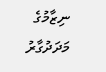ނިޒާމުގެ މަދަދުގާރު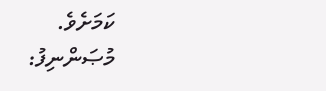ކަމަށެވެ.
މުޞަންނިފު: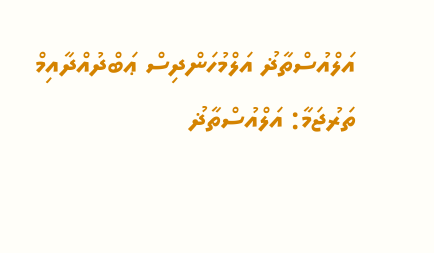އަލްއުސްތާޛު އަލްމުހަންދިސް ޢަބްދުއްދާއިމް
ތަރުޖަމާ: އަލްއުސްތާޛު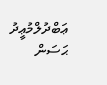ޢަބްދުލްމުޢީދު ޙަސަން